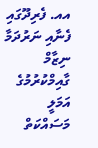އއ. ފެރިދޫގައި ފެނާއި ނަރުދަމާ ނިޒާމް ގާއިމްކުރުމުގެ އަމަލީ މަސައްކަތް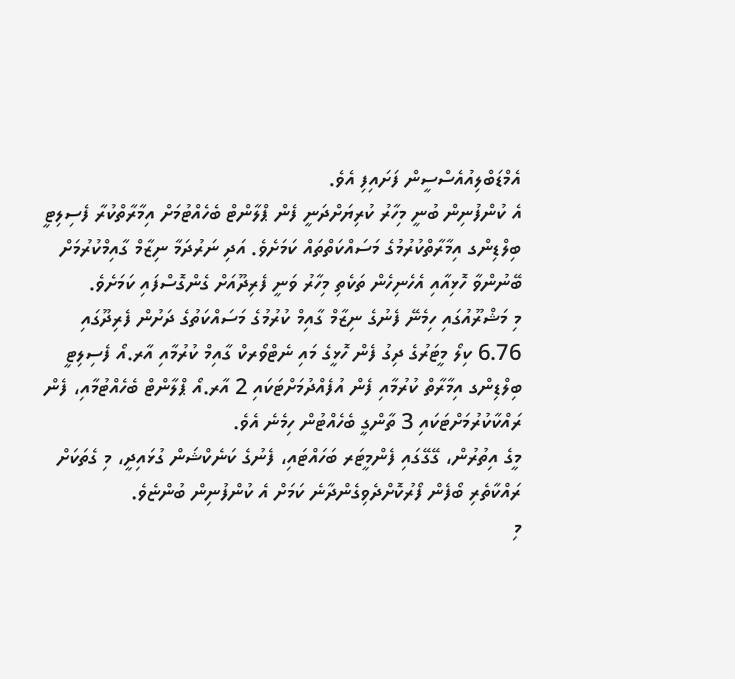އެމްޑަބްލިއުއެސްސީން ފަށައިފި އެވެ.
އެ ކުންފުނިން ބުނީ މިހާރު ކުރިޔަށްދަނީ ފެން ޕްލާންޓް ބެހެއްޓުމަށް އިމާރާތްކުރާ ފެސިލިޓީ ބިލްޑިންގ އިމާރާތްކުރުމުގެ މަސައްކަތްތައް ކަމަށެވެ. އަދި ނަރުދަމާ ނިޒާމް ގާއިމްކުރުމަށް ބޭނުންވާ ހޮޅިއާއި އެހެނިހެން ތަކެތި މިހާރު ވަނީ ފެރިދޫއަށް ގެންގޮސްފައި ކަމަށެވެ.
މި މަޝްރޫއުގައި ހިމެނޭ ފެނުގެ ނިޒާމް ގާއިމް ކުރުމުގެ މަސައްކަތުގެ ދަށުން ފެރިދޫގައި 6.76 ކިލޯ މީޓަރުގެ ދިގު ފެން ހޮޅީގެ މައި ނެޓްވޯރކް ގާއިމް ކުރުމާއި އާރ.އޯ ފެސިލިޓީ ބިލްޑިންގ އިމާރާތް ކުރުމާއި ފެން އުފެއްދުމަށްޓަކައި 2 އާރ.އޯ ޕްލާންޓް ބެހެއްޓުމާއި، ފެން ރައްކާކުރުމަށްޓަކައި 3 ތާންގީ ބެހެއްޓުން ހިމެނެ އެވެ.
މީގެ އިތުރުން، ގޭގޭގައި ފެންމީޓަރ ބަހައްޓައި، ފެނުގެ ކަނެކްޝަން ގުޅައިދީ، މި ގެތަކަށް ރައްކާތެރި ބޯފެން ފޯރުކޮށްދެވިގެންދާނެ ކަމަށް އެ ކުންފުނިން ބުންޏެވެ.
މި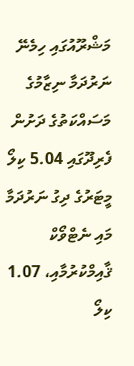މަޝްރޫއުގައި ހިމެނޭ ނަރުދަމާ ނިޒާމުގެ މަސައްކަތުގެ ދަށުން ފެރިދޫގައި 5.04 ކިލޯ މީޓަރުގެ ދިގު ނަރުދަމާ މައި ނެޓްވޯކް ޤާއިމްކުރުމާއި، 1.07 ކިލޯ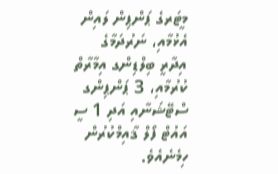މީޓަރގެ ޕަންޕިން ލައިން އެޅުމާއި، ނަރުދަމާގެ އިދާރީ ބިލްޑިންގ އިމާރާތް ކުރުމާއި، 3 ޕަންޕިންގ ސްޓޭޝަނާއި އަދި 1 ސީ އައުޓް ފޯލް ޤާއިމްކުރުން ހިމެނެއެވެ.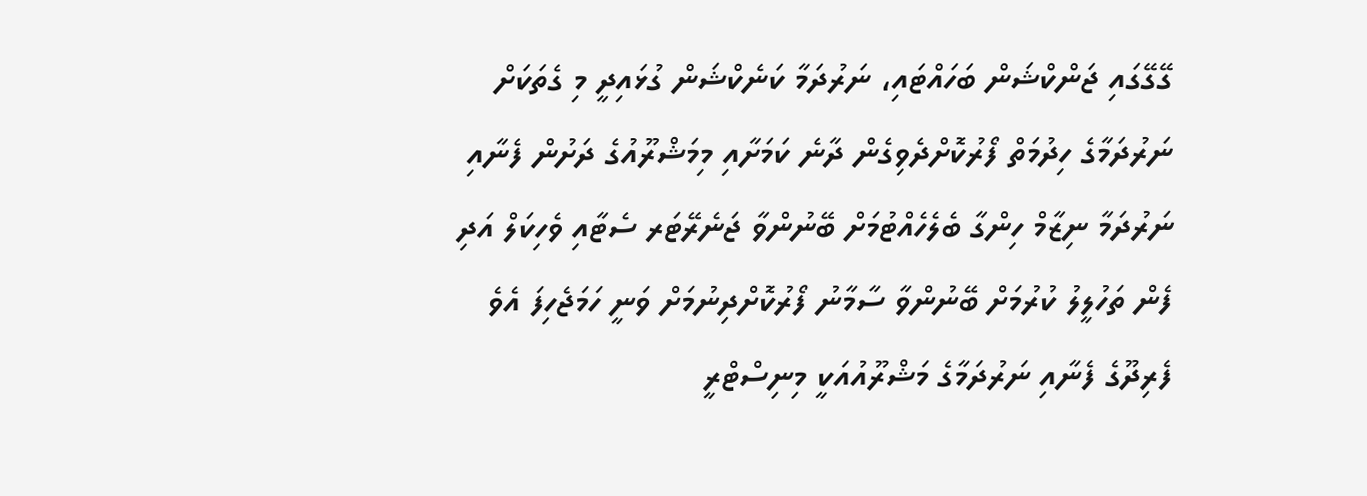ގޭގޭގައި ޖަންކްޝަން ބަހައްޓައި، ނަރުދަމާ ކަނެކްޝަން ގުޅައިދީ މި ގެތަކަށް ނަރުދަމާގެ ހިދުމަތް ފޯރުކޮށްދެވިގެން ދާނެ ކަމަށާއި މިމަޝްރޫއުގެ ދަށުން ފެނާއި ނަރުދަމާ ނިޒާމް ހިންގާ ބެލެހެއްޓުމަށް ބޭނުންވާ ޖަނެރޭޓަރ ސެޓާއި ވެހިކަލް އަދި ފެން ތަހުލީލު ކުރުމަށް ބޭނުންވާ ސާމާނު ފޯރުކޮށްދިނުމަށް ވަނީ ހަމަޖެހިފަ އެވެ
ފެރިދޫގެ ފެނާއި ނަރުދަމާގެ މަޝްރޫއުއަކީ މިނިސްޓްރީ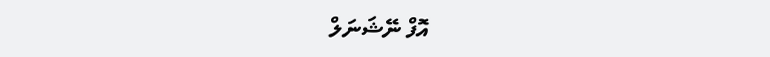އޮފް ނޭޝަނަލް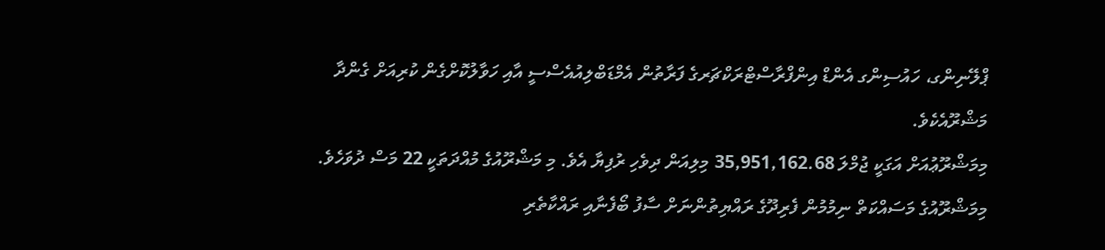ޕްލޭނިންގ، ހައުސިންގ އެންޑް އިންފްރާސްޓްރަކްޗަރގެ ފަރާތުން އެމްޑަބްލިއުއެސްސީ އާއި ހަވާލުކޮށްގެން ކުރިއަށް ގެންދާ މަޝްރޫއެކެވެ.
މިމަޝްރޫޢުއަށް އަގަކީ ޖުމްލަ 35,951,162.68 މިލިއަން ދިވެހި ރުފިޔާ އެވެ. މި މަޝްރޫއުގެ މުއްދަތަކީ 22 މަސް ދުވަހެވެ.
މިމަޝްރޫއުގެ މަސައްކަތް ނިމުމުން ފެރިދޫގެ ރައްޔިތުންނަށް ސާފު ބޯފެނާއި ރައްކާތެރި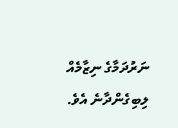ނަރުދަމާގެ ނިޒާމެއް ލިބިގެންދާނެ އެވެ.